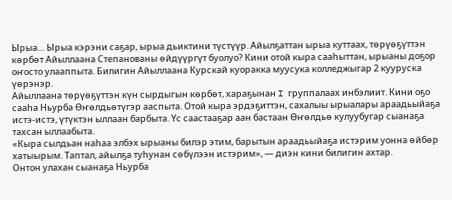Ырыа… Ырыа кэрэни саҕар, ырыа дьиктини түстүүр. Айылҕаттан ырыа куттаах, төрүөҕүттэн көрбөт Айыллаана Степанованы өйдүүргүт буолуо? Кини отой кыра сааһыттан, ырыаны доҕор оҥосто улааппыта. Билигин Айыллаана Курскай куоракка муусука колледжыгар 2 кууруска үөрэнэр.
Айыллаана төрүөҕүттэн күн сырдыгын көрбөт, хараҕынан I группалаах инбэлиит. Кини оҕо сааһа Ньурба Өҥөлдьөтүгэр ааспыта. Отой кыра эрдэҕиттэн, сахалыы ырыалары араадьыйаҕа истэ-истэ, үтүктэн ыллаан барбыта. Үс саастааҕар аан бастаан Өҥөлдьө кулуубугар сыанаҕа тахсан ыллаабыта.
«Кыра сылдьан наһаа элбэх ырыаны билэр этим, барытын араадьыйаҕа истэрим уонна өйбөр хатыырым. Таптал, айылҕа туһунан сөбүлээн истэрим», — диэн кини билигин ахтар.
Онтон улахан сыанаҕа Ньурба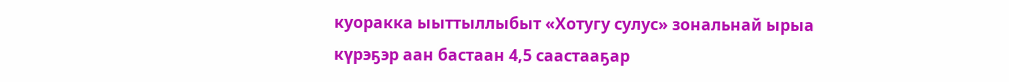куоракка ыыттыллыбыт «Хотугу сулус» зональнай ырыа күрэҕэр аан бастаан 4,5 саастааҕар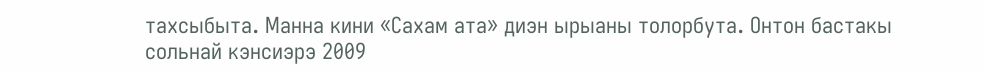тахсыбыта. Манна кини «Сахам ата» диэн ырыаны толорбута. Онтон бастакы сольнай кэнсиэрэ 2009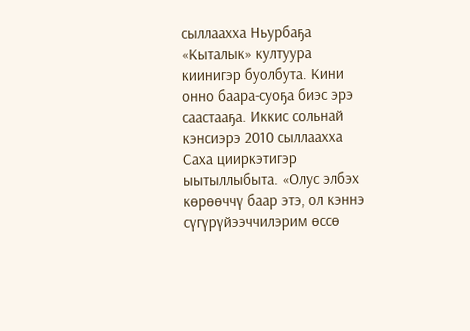сыллаахха Ньурбаҕа «Кыталык» култуура киинигэр буолбута. Кини онно баара-суоҕа биэс эрэ саастааҕа. Иккис сольнай кэнсиэрэ 2010 сыллаахха Саха цииркэтигэр ыытыллыбыта. «Олус элбэх көрөөччү баар этэ, ол кэннэ сүгүрүйээччилэрим өссө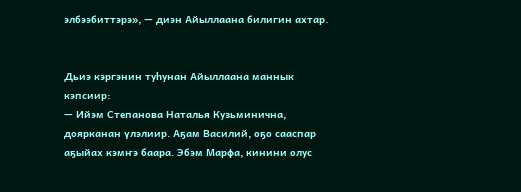элбээбиттэрэ», — диэн Айыллаана билигин ахтар.


Дьиэ кэргэнин туһунан Айыллаана маннык кэпсиир:
— Ийэм Степанова Наталья Кузьминична, доярканан үлэлиир. Аҕам Василий, оҕо сааспар аҕыйах кэмҥэ баара. Эбэм Марфа, кинини олус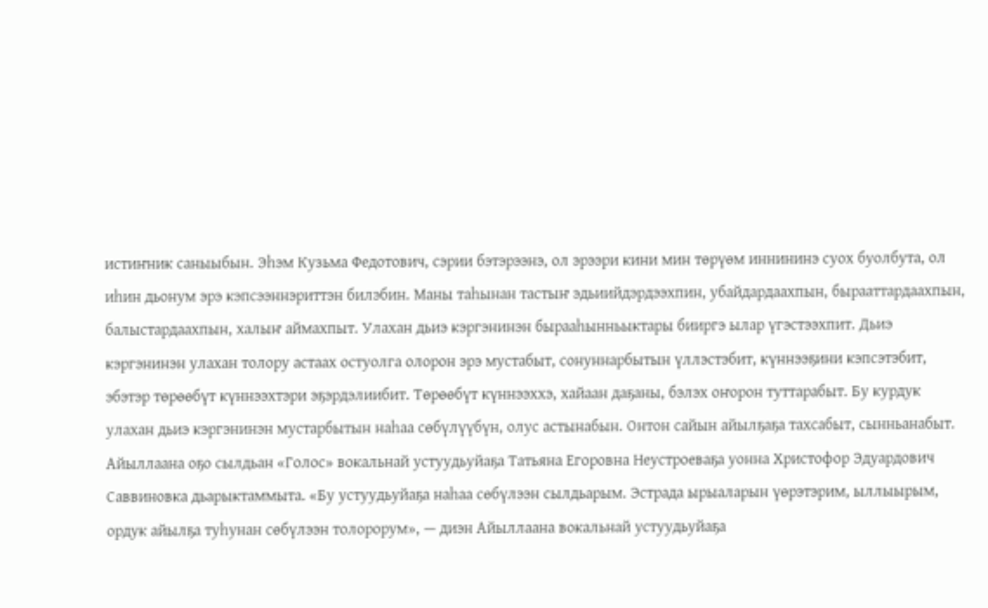истиҥник саныыбын. Эһэм Кузьма Федотович, сэрии бэтэрээнэ, ол эрээри кини мин төрүөм иннининэ суох буолбута, ол иһин дьонум эрэ кэпсээннэриттэн билэбин. Маны таһынан тастыҥ эдьиийдэрдээхпин, убайдардаахпын, бырааттардаахпын, балыстардаахпын, халыҥ аймахпыт. Улахан дьиэ кэргэнинэн бырааһынньыктары бииргэ ылар үгэстээхпит. Дьиэ кэргэнинэн улахан толору астаах остуолга олорон эрэ мустабыт, сонуннарбытын үллэстэбит, күннээҕини кэпсэтэбит, эбэтэр төрөөбүт күннээхтэри эҕэрдэлиибит. Төрөөбүт күннээххэ, хайаан даҕаны, бэлэх оҥорон туттарабыт. Бу курдук улахан дьиэ кэргэнинэн мустарбытын наһаа сөбүлүүбүн, олус астынабын. Онтон сайын айылҕаҕа тахсабыт, сынньанабыт.
Айыллаана оҕо сылдьан «Голос» вокальнай устуудьуйаҕа Татьяна Егоровна Неустроеваҕа уонна Христофор Эдуардович Саввиновка дьарыктаммыта. «Бу устуудьуйаҕа наһаа сөбүлээн сылдьарым. Эстрада ырыаларын үөрэтэрим, ыллыырым, ордук айылҕа туһунан сөбүлээн толорорум», — диэн Айыллаана вокальнай устуудьуйаҕа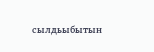сылдьыбытын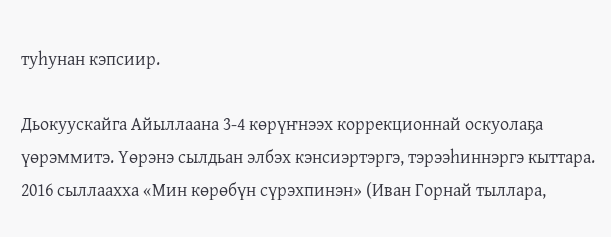туһунан кэпсиир.

Дьокуускайга Айыллаана 3-4 көрүҥнээх коррекционнай оскуолаҕа үөрэммитэ. Үөрэнэ сылдьан элбэх кэнсиэртэргэ, тэрээһиннэргэ кыттара. 2016 сыллаахха «Мин көрөбүн сүрэхпинэн» (Иван Горнай тыллара,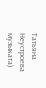Татьяна Неустроева музыката)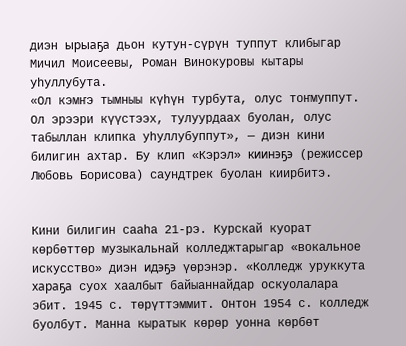диэн ырыаҕа дьон кутун-сүрүн туппут клибыгар Мичил Моисеевы, Роман Винокуровы кытары уһуллубута.
«Ол кэмҥэ тымныы күһүн турбута, олус тоҥмуппут. Ол эрээри күүстээх, тулуурдаах буолан, олус табыллан клипка уһуллубуппут», — диэн кини билигин ахтар. Бу клип «Кэрэл» киинэҕэ (режиссер Любовь Борисова) саундтрек буолан киирбитэ.


Кини билигин сааһа 21-рэ. Курскай куорат көрбөттөр музыкальнай колледжтарыгар «вокальное искусство» диэн идэҕэ үөрэнэр. «Колледж уруккута хараҕа суох хаалбыт байыаннайдар оскуолалара эбит. 1945 с. төрүттэммит. Онтон 1954 с. колледж буолбут. Манна кыратык көрөр уонна көрбөт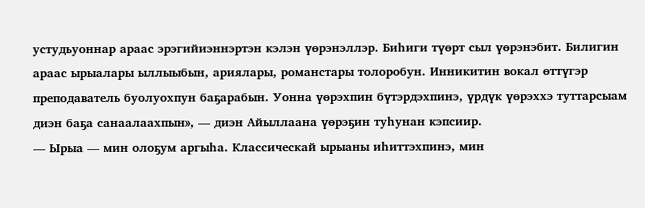устудьуоннар араас эрэгийиэннэртэн кэлэн үөрэнэллэр. Биһиги түөрт сыл үөрэнэбит. Билигин араас ырыалары ыллыыбын, ариялары, романстары толоробун. Инникитин вокал өттүгэр преподаватель буолуохпун баҕарабын. Уонна үөрэхпин бүтэрдэхпинэ, үрдүк үөрэххэ туттарсыам диэн баҕа санаалаахпын», — диэн Айыллаана үөрэҕин туһунан кэпсиир.
— Ырыа — мин олоҕум аргыһа. Классическай ырыаны иһиттэхпинэ, мин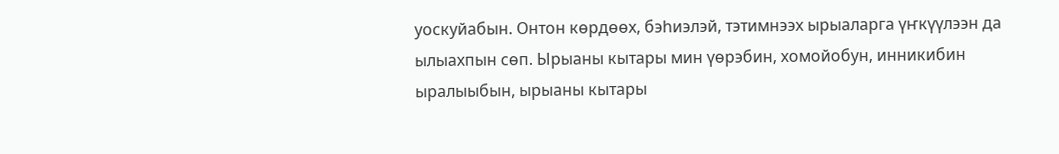уоскуйабын. Онтон көрдөөх, бэһиэлэй, тэтимнээх ырыаларга үҥкүүлээн да ылыахпын сөп. Ырыаны кытары мин үөрэбин, хомойобун, инникибин ыралыыбын, ырыаны кытары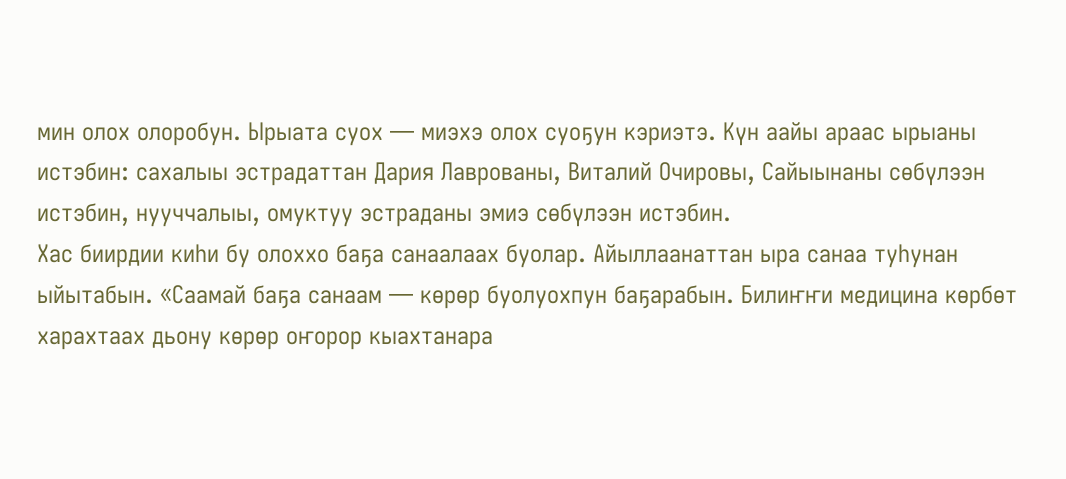мин олох олоробун. Ырыата суох — миэхэ олох суоҕун кэриэтэ. Күн аайы араас ырыаны истэбин: сахалыы эстрадаттан Дария Лаврованы, Виталий Очировы, Сайыынаны сөбүлээн истэбин, нууччалыы, омуктуу эстраданы эмиэ сөбүлээн истэбин.
Хас биирдии киһи бу олоххо баҕа санаалаах буолар. Айыллаанаттан ыра санаа туһунан ыйытабын. «Саамай баҕа санаам — көрөр буолуохпун баҕарабын. Билиҥҥи медицина көрбөт харахтаах дьону көрөр оҥорор кыахтанара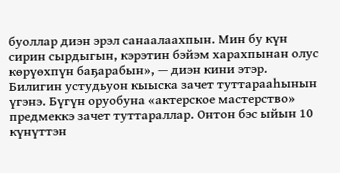буоллар диэн эрэл санаалаахпын. Мин бу күн сирин сырдыгын, кэрэтин бэйэм харахпынан олус көрүөхпүн баҕарабын», — диэн кини этэр.
Билигин устудьуон кыыска зачет туттарааһынын үгэнэ. Бүгүн оруобуна «актерское мастерство» предмеккэ зачет туттараллар. Онтон бэс ыйын 10 күнүттэн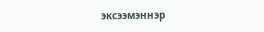эксээмэннэр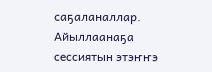саҕаланаллар. Айыллаанаҕа сессиятын этэҥҥэ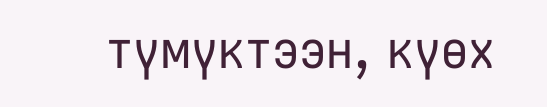түмүктээн, күөх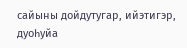сайыны дойдутугар, ийэтигэр, дуоһуйа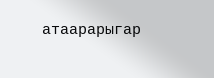атаарарыгар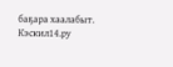баҕара хаалабыт.
Кэскил14.ру